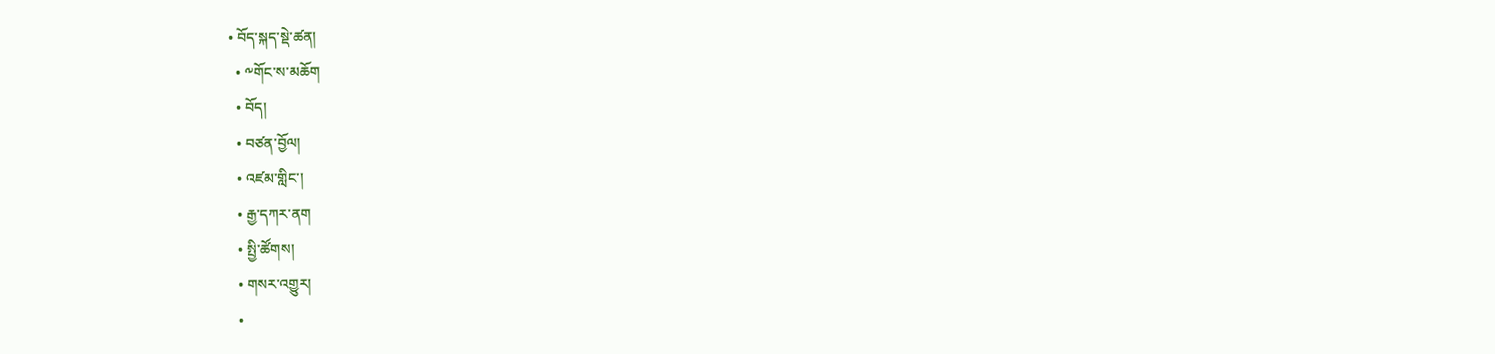• བོད་སྐད་སྡེ་ཚན།
  • ༸གོང་ས་མཆོག
  • བོད།
  • བཙན་བྱོལ།
  • འཛམ་གླིང་།
  • རྒྱ་དཀར་ནག
  • སྤྱི་ཚོགས།
  • གསར་འགྱུར།
  •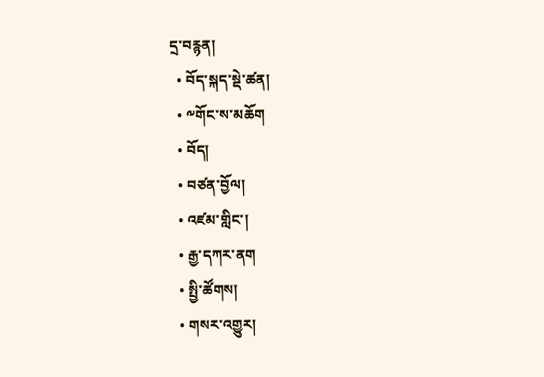དྲ་བརྙན།
  • བོད་སྐད་སྡེ་ཚན།
  • ༸གོང་ས་མཆོག
  • བོད།
  • བཙན་བྱོལ།
  • འཛམ་གླིང་།
  • རྒྱ་དཀར་ནག
  • སྤྱི་ཚོགས།
  • གསར་འགྱུར།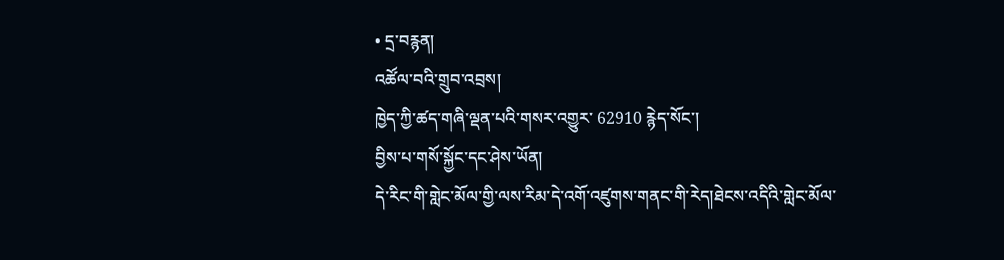• དྲ་བརྙན།
འཚོལ་བའི་གྲུབ་འབྲས།
ཁྱེད་ཀྱི་ཚད་གཞི་ལྡན་པའི་གསར་འགྱུར་ 62910 རྙེད་སོང་།
བྱིས་པ་གསོ་སྐྱོང་དང་ཤེས་ཡོན།
དེ་རིང་གི་གླེང་མོལ་གྱི་ལས་རིམ་དེ་འགོ་འཛུགས་གནང་གི་རེད།ཐེངས་འདིའི་གླེང་མོལ་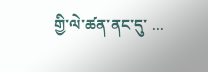གྱི་ལེ་ཚན་ནང་དུ་ ...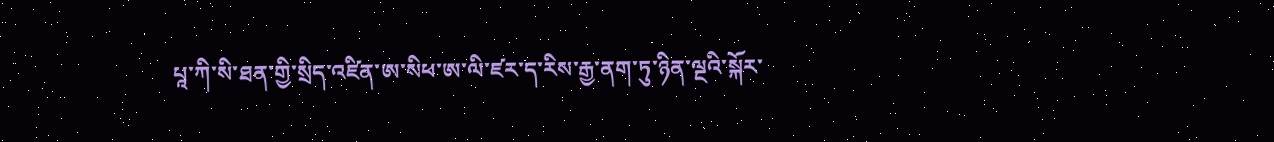པཱ་ཀི་སི་ཐན་གྱི་སྲིད་འཛིན་ཨ་སིཕ་ཨ་ལི་ཛར་ད་རིས་རྒྱ་ནག་ཏུ་ཉིན་ལྔའི་སྐོར་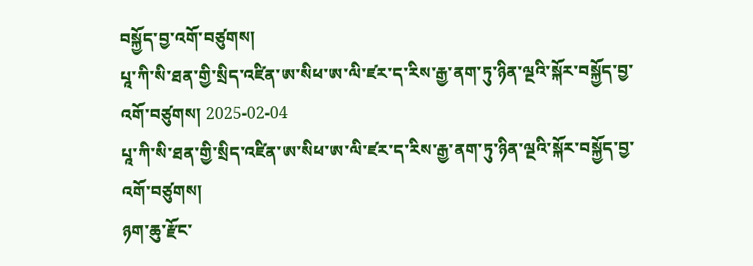བསྐྱོད་བྱ་འགོ་བཙུགས།
པཱ་ཀི་སི་ཐན་གྱི་སྲིད་འཛིན་ཨ་སིཕ་ཨ་ལི་ཛར་ད་རིས་རྒྱ་ནག་ཏུ་ཉིན་ལྔའི་སྐོར་བསྐྱོད་བྱ་འགོ་བཙུགས། 2025-02-04
པཱ་ཀི་སི་ཐན་གྱི་སྲིད་འཛིན་ཨ་སིཕ་ཨ་ལི་ཛར་ད་རིས་རྒྱ་ནག་ཏུ་ཉིན་ལྔའི་སྐོར་བསྐྱོད་བྱ་འགོ་བཙུགས།
ཉག་ཆུ་རྫོང་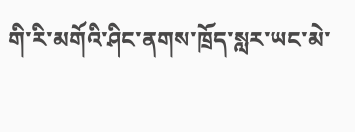གི་རི་མགོའི་ཤིང་ནགས་ཁྲོད་སླར་ཡང་མེ་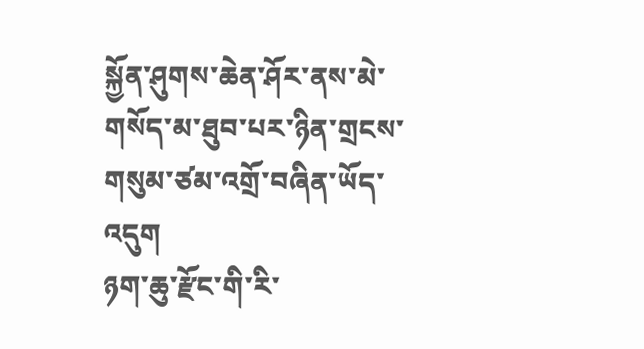སྐྱོན་ཤུགས་ཆེན་ཤོར་ནས་མེ་གསོད་མ་ཐུབ་པར་ཉིན་གྲངས་གསུམ་ཙམ་འགྲོ་བཞིན་ཡོད་འདུག
ཉག་ཆུ་རྫོང་གི་རི་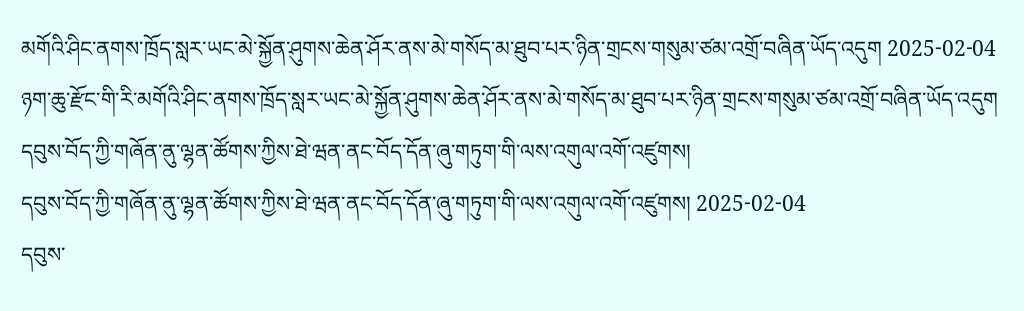མགོའི་ཤིང་ནགས་ཁྲོད་སླར་ཡང་མེ་སྐྱོན་ཤུགས་ཆེན་ཤོར་ནས་མེ་གསོད་མ་ཐུབ་པར་ཉིན་གྲངས་གསུམ་ཙམ་འགྲོ་བཞིན་ཡོད་འདུག 2025-02-04
ཉག་ཆུ་རྫོང་གི་རི་མགོའི་ཤིང་ནགས་ཁྲོད་སླར་ཡང་མེ་སྐྱོན་ཤུགས་ཆེན་ཤོར་ནས་མེ་གསོད་མ་ཐུབ་པར་ཉིན་གྲངས་གསུམ་ཙམ་འགྲོ་བཞིན་ཡོད་འདུག
དབུས་བོད་ཀྱི་གཞོན་ནུ་ལྷན་ཚོགས་ཀྱིས་ཐེ་ཝན་ནང་བོད་དོན་ཞུ་གཏུག་གི་ལས་འགུལ་འགོ་འཛུགས།
དབུས་བོད་ཀྱི་གཞོན་ནུ་ལྷན་ཚོགས་ཀྱིས་ཐེ་ཝན་ནང་བོད་དོན་ཞུ་གཏུག་གི་ལས་འགུལ་འགོ་འཛུགས། 2025-02-04
དབུས་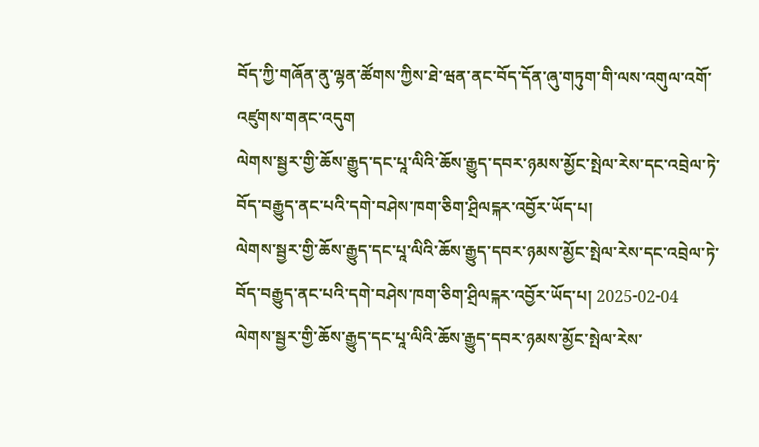བོད་ཀྱི་གཞོན་ནུ་ལྷན་ཚོགས་ཀྱིས་ཐེ་ཝན་ནང་བོད་དོན་ཞུ་གཏུག་གི་ལས་འགུལ་འགོ་འཛུགས་གནང་འདུག
ལེགས་སྦྱར་གྱི་ཆོས་རྒྱུད་དང་པཱ་ལིའི་ཆོས་རྒྱུད་དབར་ཉམས་མྱོང་སྤེལ་རེས་དང་འབྲེལ་ཏེ་བོད་བརྒྱུད་ནང་པའི་དགེ་བཤེས་ཁག་ཅིག་ཤྲིལངྐར་འབྱོར་ཡོད་པ།
ལེགས་སྦྱར་གྱི་ཆོས་རྒྱུད་དང་པཱ་ལིའི་ཆོས་རྒྱུད་དབར་ཉམས་མྱོང་སྤེལ་རེས་དང་འབྲེལ་ཏེ་བོད་བརྒྱུད་ནང་པའི་དགེ་བཤེས་ཁག་ཅིག་ཤྲིལངྐར་འབྱོར་ཡོད་པ། 2025-02-04
ལེགས་སྦྱར་གྱི་ཆོས་རྒྱུད་དང་པཱ་ལིའི་ཆོས་རྒྱུད་དབར་ཉམས་མྱོང་སྤེལ་རེས་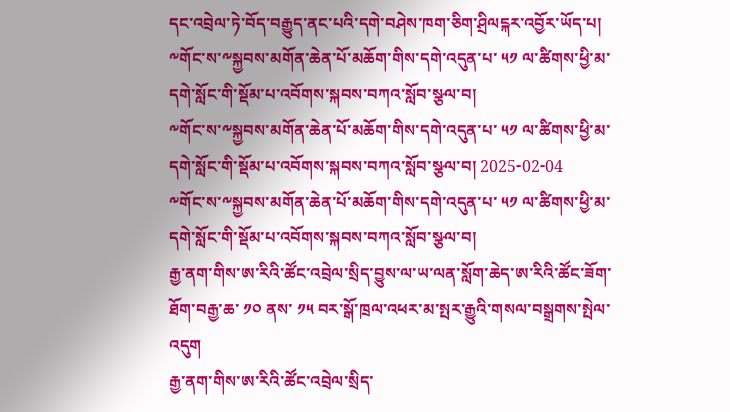དང་འབྲེལ་ཏེ་བོད་བརྒྱུད་ནང་པའི་དགེ་བཤེས་ཁག་ཅིག་ཤྲིལངྐར་འབྱོར་ཡོད་པ།
༸གོང་ས་༸སྐྱབས་མགོན་ཆེན་པོ་མཆོག་གིས་དགེ་འདུན་པ་ ༥༡ ལ་ཚིགས་ཕྱི་མ་དགེ་སློང་གི་སྡོམ་པ་འབོགས་སྐབས་བཀའ་སློབ་སྩལ་བ།
༸གོང་ས་༸སྐྱབས་མགོན་ཆེན་པོ་མཆོག་གིས་དགེ་འདུན་པ་ ༥༡ ལ་ཚིགས་ཕྱི་མ་དགེ་སློང་གི་སྡོམ་པ་འབོགས་སྐབས་བཀའ་སློབ་སྩལ་བ། 2025-02-04
༸གོང་ས་༸སྐྱབས་མགོན་ཆེན་པོ་མཆོག་གིས་དགེ་འདུན་པ་ ༥༡ ལ་ཚིགས་ཕྱི་མ་དགེ་སློང་གི་སྡོམ་པ་འབོགས་སྐབས་བཀའ་སློབ་སྩལ་བ།
རྒྱ་ནག་གིས་ཨ་རིའི་ཚོང་འབྲེལ་སྲིད་བྱུས་ལ་ཡ་ལན་སློག་ཆེད་ཨ་རིའི་ཚོང་ཟོག་ཐོག་བརྒྱ་ཆ་ ༡༠ ནས་ ༡༥ བར་སྒོ་ཁྲལ་འཕར་མ་སྤར་རྒྱུའི་གསལ་བསྒྲགས་སྤེལ་འདུག
རྒྱ་ནག་གིས་ཨ་རིའི་ཚོང་འབྲེལ་སྲིད་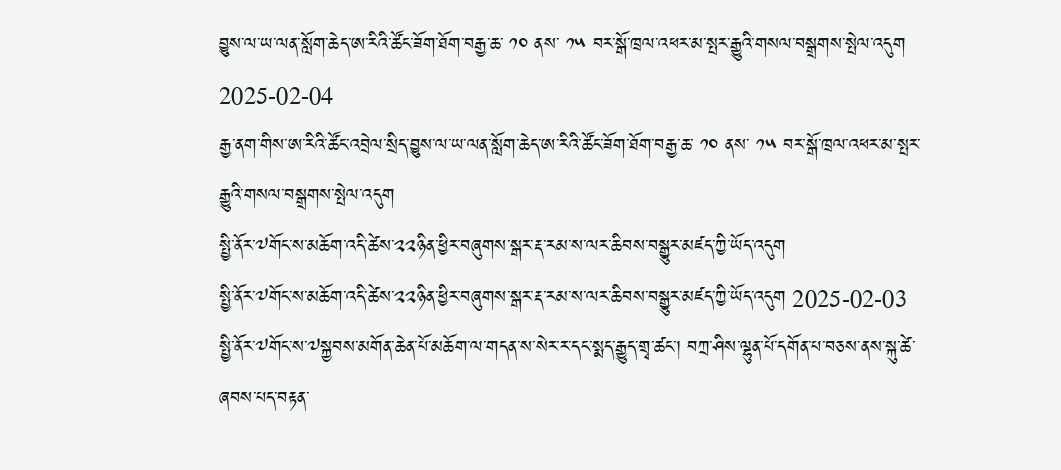བྱུས་ལ་ཡ་ལན་སློག་ཆེད་ཨ་རིའི་ཚོང་ཟོག་ཐོག་བརྒྱ་ཆ་ ༡༠ ནས་ ༡༥ བར་སྒོ་ཁྲལ་འཕར་མ་སྤར་རྒྱུའི་གསལ་བསྒྲགས་སྤེལ་འདུག 2025-02-04
རྒྱ་ནག་གིས་ཨ་རིའི་ཚོང་འབྲེལ་སྲིད་བྱུས་ལ་ཡ་ལན་སློག་ཆེད་ཨ་རིའི་ཚོང་ཟོག་ཐོག་བརྒྱ་ཆ་ ༡༠ ནས་ ༡༥ བར་སྒོ་ཁྲལ་འཕར་མ་སྤར་རྒྱུའི་གསལ་བསྒྲགས་སྤེལ་འདུག
སྤྱི་ནོར་༧གོང་ས་མཆོག་འདི་ཚེས་༢༢ཉིན་ཕྱིར་བཞུགས་སྒར་རྡ་རམ་ས་ལར་ཆིབས་བསྒྱུར་མཛད་ཀྱི་ཡོད་འདུག
སྤྱི་ནོར་༧གོང་ས་མཆོག་འདི་ཚེས་༢༢ཉིན་ཕྱིར་བཞུགས་སྒར་རྡ་རམ་ས་ལར་ཆིབས་བསྒྱུར་མཛད་ཀྱི་ཡོད་འདུག 2025-02-03
སྤྱི་ནོར་༧གོང་ས་༧སྐྱབས་མགོན་ཆེན་པོ་མཆོག་ལ་གདན་ས་སེར་ར་དང་སྨད་རྒྱུད་གྲྭ་ཚང་། བཀྲ་ཤིས་ལྷུན་པོ་དགོན་པ་བཅས་ནས་སྐུ་ཚེ་ཞབས་པད་བརྟན་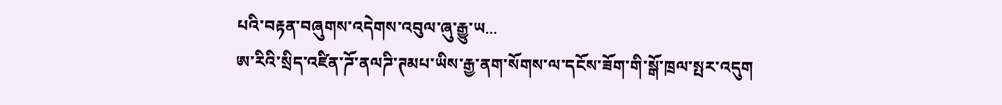པའི་བརྟན་བཞུགས་འདེགས་འབུལ་ཞུ་རྒྱུ་ཡ...
ཨ་རིའི་སྲིད་འཛིན་ཌོ་ནལཌི་ཊམཔ་ཡིས་རྒྱ་ནག་སོགས་ལ་དངོས་ཟོག་གི་སྒོ་ཁྲལ་སྤར་འདུག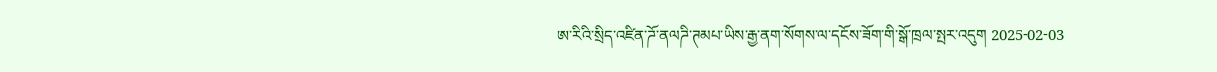ཨ་རིའི་སྲིད་འཛིན་ཌོ་ནལཌི་ཊམཔ་ཡིས་རྒྱ་ནག་སོགས་ལ་དངོས་ཟོག་གི་སྒོ་ཁྲལ་སྤར་འདུག 2025-02-03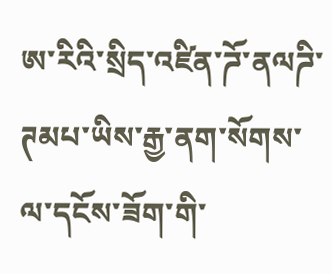ཨ་རིའི་སྲིད་འཛིན་ཌོ་ནལཌི་ཊམཔ་ཡིས་རྒྱ་ནག་སོགས་ལ་དངོས་ཟོག་གི་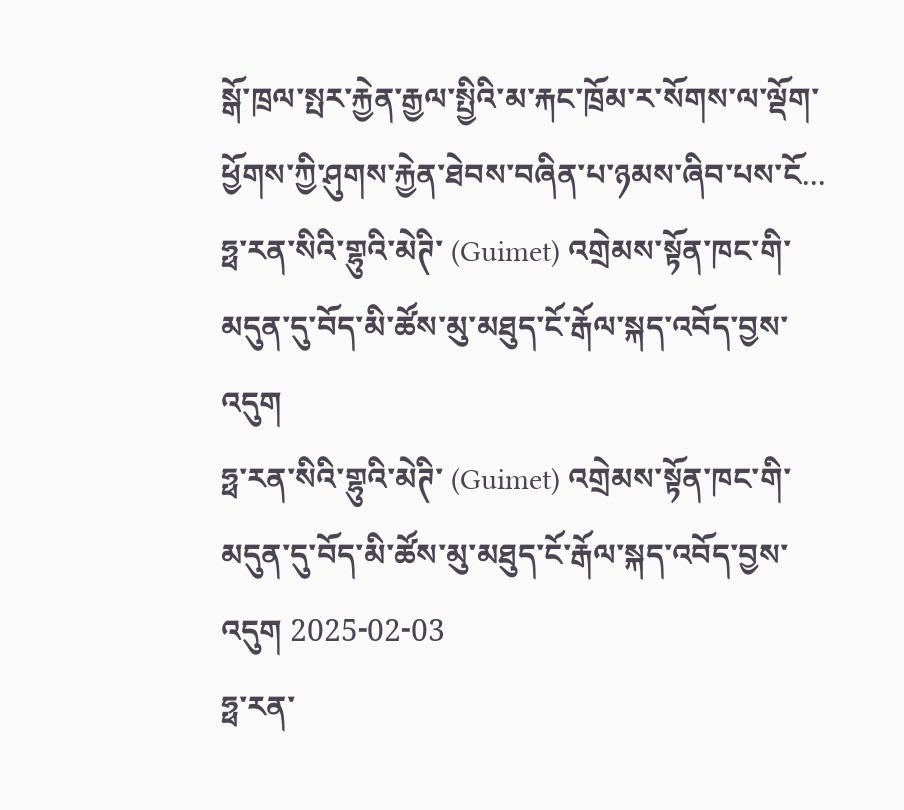སྒོ་ཁྲལ་སྤར་རྐྱེན་རྒྱལ་སྤྱིའི་མ་རྐང་ཁྲོམ་ར་སོགས་ལ་ལྡོག་ཕྱོགས་ཀྱི་ཤུགས་རྐྱེན་ཐེབས་བཞིན་པ་ཉམས་ཞིབ་པས་ངོ...
ཧྥ་རན་སིའི་གྷུའི་མེཊི་ (Guimet) འགྲེམས་སྟོན་ཁང་གི་མདུན་དུ་བོད་མི་ཚོས་མུ་མཐུད་ངོ་རྒོལ་སྐད་འབོད་བྱས་འདུག
ཧྥ་རན་སིའི་གྷུའི་མེཊི་ (Guimet) འགྲེམས་སྟོན་ཁང་གི་མདུན་དུ་བོད་མི་ཚོས་མུ་མཐུད་ངོ་རྒོལ་སྐད་འབོད་བྱས་འདུག 2025-02-03
ཧྥ་རན་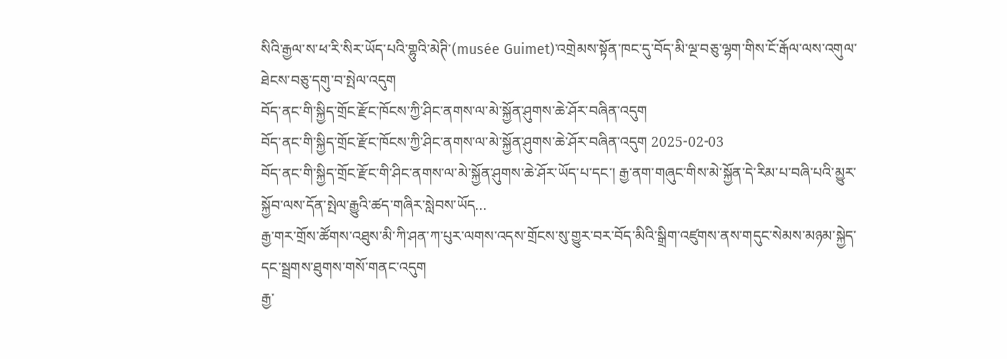སིའི་རྒྱལ་ས་ཕ་རི་སིར་ཡོད་པའི་གྷུའི་མེཊི་(musée Guimet)་འགྲེམས་སྟོན་ཁང་དུ་བོད་མི་ལྔ་བཅུ་ལྷག་གིས་ངོ་རྒོལ་ལས་འགུལ་ཐེངས་བཅུ་དགུ་བ་སྤེལ་འདུག
བོད་ནང་གི་སྐྱིད་གྲོང་རྫོང་ཁོངས་ཀྱི་ཤིང་ནགས་ལ་མེ་སྐྱོན་ཤུགས་ཆེ་ཤོར་བཞིན་འདུག
བོད་ནང་གི་སྐྱིད་གྲོང་རྫོང་ཁོངས་ཀྱི་ཤིང་ནགས་ལ་མེ་སྐྱོན་ཤུགས་ཆེ་ཤོར་བཞིན་འདུག 2025-02-03
བོད་ནང་གི་སྐྱིད་གྲོང་རྫོང་གི་ཤིང་ནགས་ལ་མེ་སྐྱོན་ཤུགས་ཆེ་ཤོར་ཡོད་པ་དང་། རྒྱ་ནག་གཞུང་གིས་མེ་སྐྱོན་དེ་རིམ་པ་བཞི་པའི་མྱུར་སྐྱོབ་ལས་དོན་སྤེལ་རྒྱུའི་ཚད་གཞིར་སླེབས་ཡོད...
རྒྱ་གར་གྲོས་ཚོགས་འཐུས་མི་ཀི་ཤན་ཀ་པུར་ལགས་འདས་གྲོངས་སུ་གྱུར་བར་བོད་མིའི་སྒྲིག་འཛུགས་ནས་གདུང་སེམས་མཉམ་སྐྱེད་དང་སྦྲགས་ཐུགས་གསོ་གནང་འདུག
རྒྱ་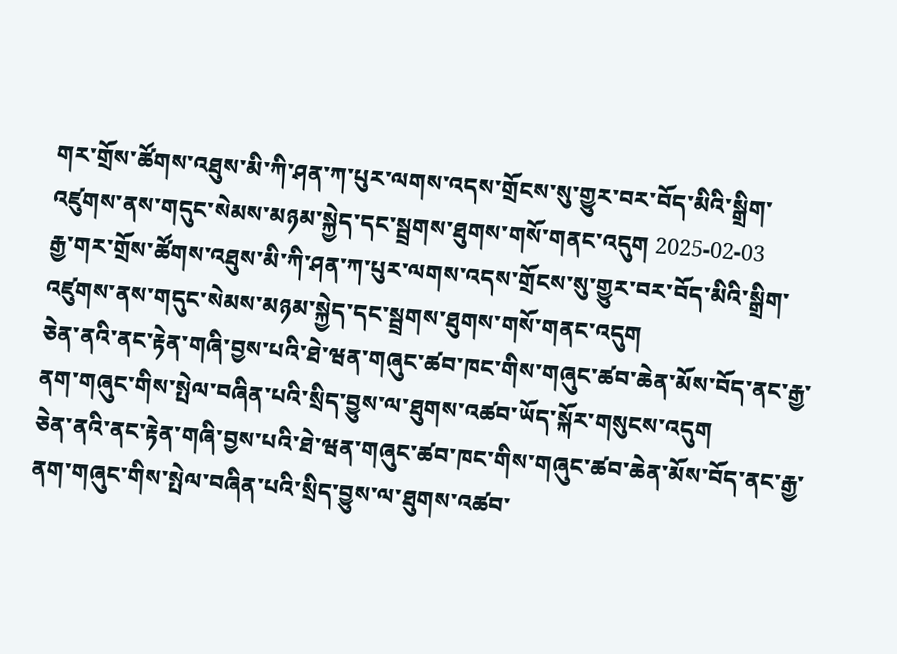གར་གྲོས་ཚོགས་འཐུས་མི་ཀི་ཤན་ཀ་པུར་ལགས་འདས་གྲོངས་སུ་གྱུར་བར་བོད་མིའི་སྒྲིག་འཛུགས་ནས་གདུང་སེམས་མཉམ་སྐྱེད་དང་སྦྲགས་ཐུགས་གསོ་གནང་འདུག 2025-02-03
རྒྱ་གར་གྲོས་ཚོགས་འཐུས་མི་ཀི་ཤན་ཀ་པུར་ལགས་འདས་གྲོངས་སུ་གྱུར་བར་བོད་མིའི་སྒྲིག་འཛུགས་ནས་གདུང་སེམས་མཉམ་སྐྱེད་དང་སྦྲགས་ཐུགས་གསོ་གནང་འདུག
ཅེན་ནའི་ནང་རྟེན་གཞི་བྱས་པའི་ཐེ་ཝན་གཞུང་ཚབ་ཁང་གིས་གཞུང་ཚབ་ཆེན་མོས་བོད་ནང་རྒྱ་ནག་གཞུང་གིས་སྤེལ་བཞིན་པའི་སྲིད་བྱུས་ལ་ཐུགས་འཚབ་ཡོད་སྐོར་གསུངས་འདུག
ཅེན་ནའི་ནང་རྟེན་གཞི་བྱས་པའི་ཐེ་ཝན་གཞུང་ཚབ་ཁང་གིས་གཞུང་ཚབ་ཆེན་མོས་བོད་ནང་རྒྱ་ནག་གཞུང་གིས་སྤེལ་བཞིན་པའི་སྲིད་བྱུས་ལ་ཐུགས་འཚབ་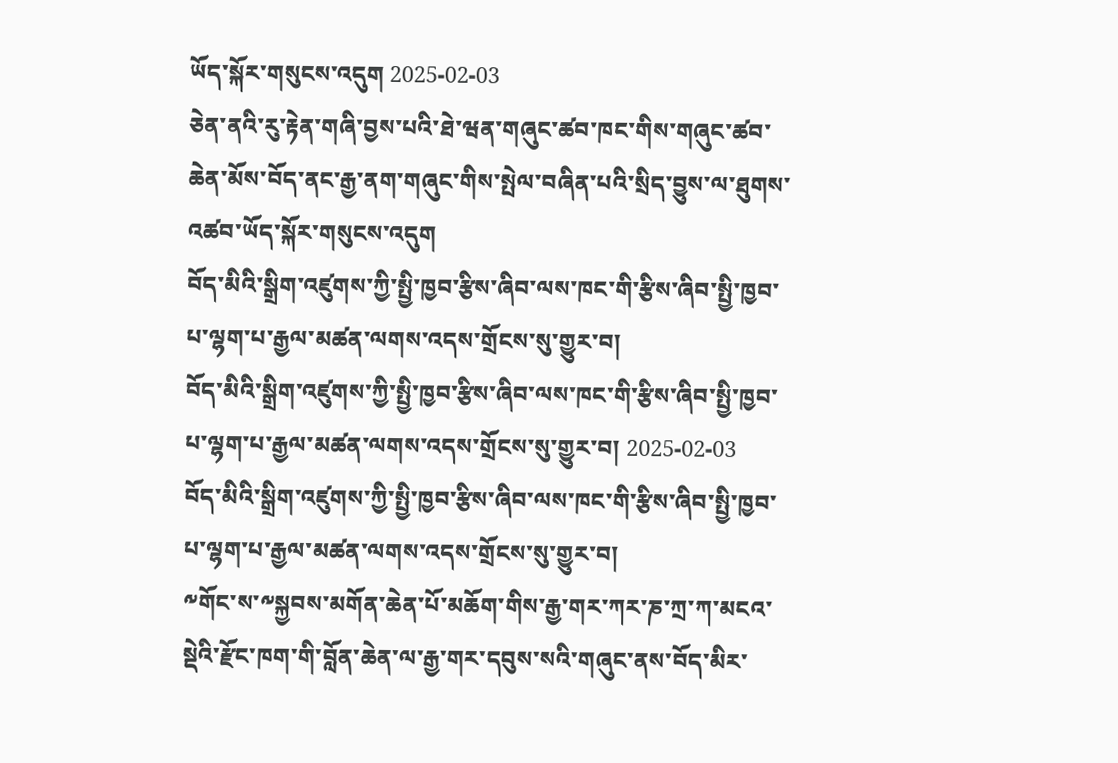ཡོད་སྐོར་གསུངས་འདུག 2025-02-03
ཅེན་ནའི་རུ་རྟེན་གཞི་བྱས་པའི་ཐེ་ཝན་གཞུང་ཚབ་ཁང་གིས་གཞུང་ཚབ་ཆེན་མོས་བོད་ནང་རྒྱ་ནག་གཞུང་གིས་སྤེལ་བཞིན་པའི་སྲིད་བྱུས་ལ་ཐུགས་འཚབ་ཡོད་སྐོར་གསུངས་འདུག
བོད་མིའི་སྒྲིག་འཛུགས་ཀྱི་སྤྱི་ཁྱབ་རྩིས་ཞིབ་ལས་ཁང་གི་རྩིས་ཞིབ་སྤྱི་ཁྱབ་པ་ལྷག་པ་རྒྱལ་མཚན་ལགས་འདས་གྲོངས་སུ་གྱུར་བ།
བོད་མིའི་སྒྲིག་འཛུགས་ཀྱི་སྤྱི་ཁྱབ་རྩིས་ཞིབ་ལས་ཁང་གི་རྩིས་ཞིབ་སྤྱི་ཁྱབ་པ་ལྷག་པ་རྒྱལ་མཚན་ལགས་འདས་གྲོངས་སུ་གྱུར་བ། 2025-02-03
བོད་མིའི་སྒྲིག་འཛུགས་ཀྱི་སྤྱི་ཁྱབ་རྩིས་ཞིབ་ལས་ཁང་གི་རྩིས་ཞིབ་སྤྱི་ཁྱབ་པ་ལྷག་པ་རྒྱལ་མཚན་ལགས་འདས་གྲོངས་སུ་གྱུར་བ།
༸གོང་ས་༸སྐྱབས་མགོན་ཆེན་པོ་མཆོག་གིས་རྒྱ་གར་ཀར་ཎ་ཀྲ་ཀ་མངའ་སྡེའི་རྫོང་ཁག་གི་བློན་ཆེན་ལ་རྒྱ་གར་དབུས་སའི་གཞུང་ནས་བོད་མིར་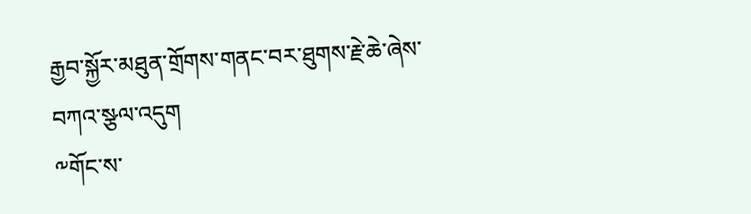རྒྱབ་སྐྱོར་མཐུན་གྲོགས་གནང་བར་ཐུགས་རྗེ་ཆེ་ཞེས་བཀའ་སྩལ་འདུག
༸གོང་ས་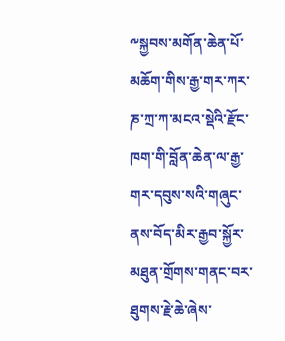༸སྐྱབས་མགོན་ཆེན་པོ་མཆོག་གིས་རྒྱ་གར་ཀར་ཎ་ཀྲ་ཀ་མངའ་སྡེའི་རྫོང་ཁག་གི་བློན་ཆེན་ལ་རྒྱ་གར་དབུས་སའི་གཞུང་ནས་བོད་མིར་རྒྱབ་སྐྱོར་མཐུན་གྲོགས་གནང་བར་ཐུགས་རྗེ་ཆེ་ཞེས་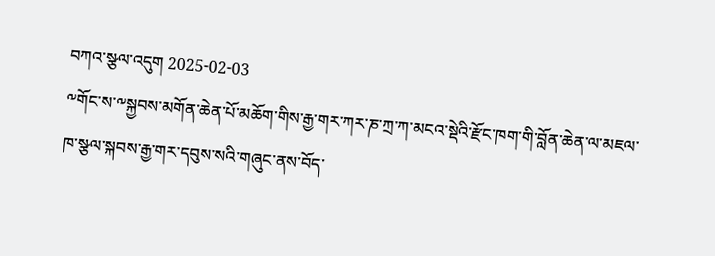བཀའ་སྩལ་འདུག 2025-02-03
༸གོང་ས་༸སྐྱབས་མགོན་ཆེན་པོ་མཆོག་གིས་རྒྱ་གར་ཀར་ཎ་ཀྲ་ཀ་མངའ་སྡེའི་རྫོང་ཁག་གི་བློན་ཆེན་ལ་མཇལ་ཁ་སྩལ་སྐབས་རྒྱ་གར་དབུས་སའི་གཞུང་ནས་བོད་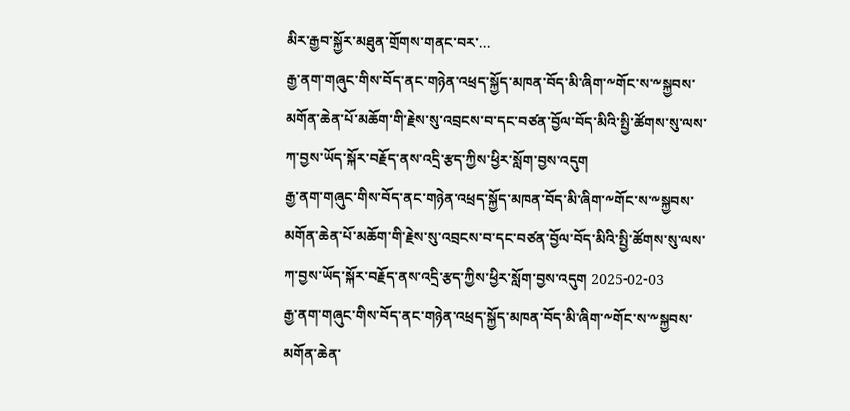མིར་རྒྱབ་སྐྱོར་མཐུན་གྲོགས་གནང་བར་...
རྒྱ་ནག་གཞུང་གིས་བོད་ནང་གཉེན་འཕྲད་སྐྱོད་མཁན་བོད་མི་ཞིག་༸གོང་ས་༸སྐྱབས་མགོན་ཆེན་པོ་མཆོག་གི་རྗེས་སུ་འབྲངས་བ་དང་བཙན་བྱོལ་བོད་མིའི་སྤྱི་ཚོགས་སུ་ལས་ཀ་བྱས་ཡོད་སྐོར་བརྗོད་ནས་འདྲི་རྩད་ཀྱིས་ཕྱིར་སློག་བྱས་འདུག
རྒྱ་ནག་གཞུང་གིས་བོད་ནང་གཉེན་འཕྲད་སྐྱོད་མཁན་བོད་མི་ཞིག་༸གོང་ས་༸སྐྱབས་མགོན་ཆེན་པོ་མཆོག་གི་རྗེས་སུ་འབྲངས་བ་དང་བཙན་བྱོལ་བོད་མིའི་སྤྱི་ཚོགས་སུ་ལས་ཀ་བྱས་ཡོད་སྐོར་བརྗོད་ནས་འདྲི་རྩད་ཀྱིས་ཕྱིར་སློག་བྱས་འདུག 2025-02-03
རྒྱ་ནག་གཞུང་གིས་བོད་ནང་གཉེན་འཕྲད་སྐྱོད་མཁན་བོད་མི་ཞིག་༸གོང་ས་༸སྐྱབས་མགོན་ཆེན་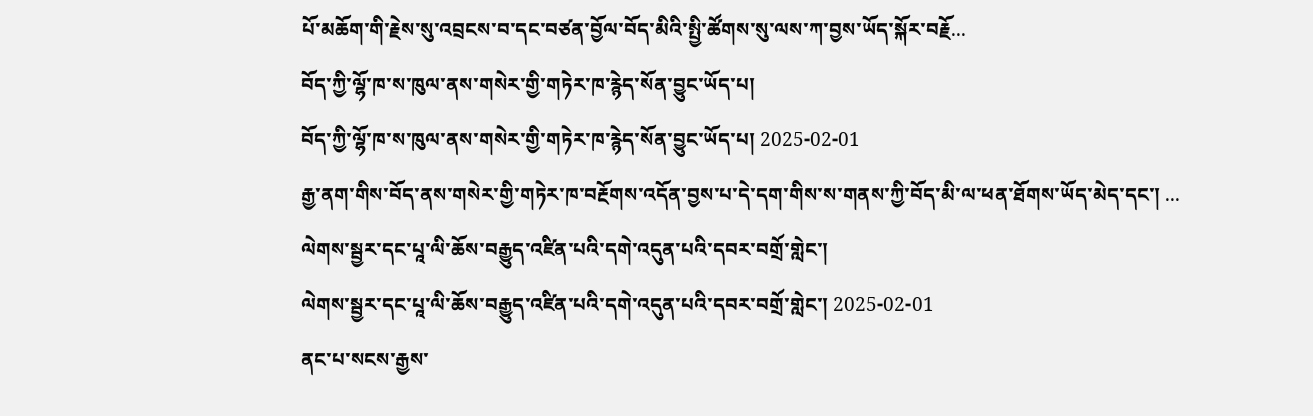པོ་མཆོག་གི་རྗེས་སུ་འབྲངས་བ་དང་བཙན་བྱོལ་བོད་མིའི་སྤྱི་ཚོགས་སུ་ལས་ཀ་བྱས་ཡོད་སྐོར་བརྗོ...
བོད་ཀྱི་ལྷོ་ཁ་ས་ཁུལ་ནས་གསེར་གྱི་གཏེར་ཁ་རྙེད་སོན་བྱུང་ཡོད་པ།
བོད་ཀྱི་ལྷོ་ཁ་ས་ཁུལ་ནས་གསེར་གྱི་གཏེར་ཁ་རྙེད་སོན་བྱུང་ཡོད་པ། 2025-02-01
རྒྱ་ནག་གིས་བོད་ནས་གསེར་གྱི་གཏེར་ཁ་བརྔོགས་འདོན་བྱས་པ་དེ་དག་གིས་ས་གནས་ཀྱི་བོད་མི་ལ་ཕན་ཐོགས་ཡོད་མེད་དང་། ...
ལེགས་སྦྱར་དང་པཱ་ལི་ཆོས་བརྒྱུད་འཛིན་པའི་དགེ་འདུན་པའི་དབར་བགྲོ་གླེང་།
ལེགས་སྦྱར་དང་པཱ་ལི་ཆོས་བརྒྱུད་འཛིན་པའི་དགེ་འདུན་པའི་དབར་བགྲོ་གླེང་། 2025-02-01
ནང་པ་སངས་རྒྱས་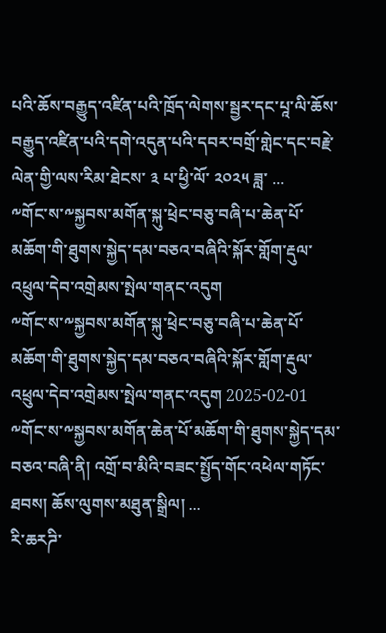པའི་ཆོས་བརྒྱུད་འཛིན་པའི་ཁྲོད་ལེགས་སྦྱར་དང་པཱ་ལི་ཆོས་བརྒྱུད་འཛིན་པའི་དགེ་འདུན་པའི་དབར་བགྲོ་གླེང་དང་བརྗེ་ལེན་གྱི་ལས་རིམ་ཐེངས་ ༣ པ་ཕྱི་ལོ་ ༢༠༢༥ ཟླ་ ...
༸གོང་ས་༸སྐྱབས་མགོན་སྐུ་ཕྲེང་བཅུ་བཞི་པ་ཆེན་པོ་མཆོག་གི་ཐུགས་སྐྱེད་དམ་བཅའ་བཞིའི་སྐོར་གློག་རྡུལ་འཕྲུལ་དེབ་འགྲེམས་སྤེལ་གནང་འདུག
༸གོང་ས་༸སྐྱབས་མགོན་སྐུ་ཕྲེང་བཅུ་བཞི་པ་ཆེན་པོ་མཆོག་གི་ཐུགས་སྐྱེད་དམ་བཅའ་བཞིའི་སྐོར་གློག་རྡུལ་འཕྲུལ་དེབ་འགྲེམས་སྤེལ་གནང་འདུག 2025-02-01
༸གོང་ས་༸སྐྱབས་མགོན་ཆེན་པོ་མཆོག་གི་ཐུགས་སྐྱེད་དམ་བཅའ་བཞི་ནི། འགྲོ་བ་མིའི་བཟང་སྤྱོད་གོང་འཕེལ་གཏོང་ཐབས། ཆོས་ལུགས་མཐུན་སྒྲིལ། ...
རི་ཆརཌི་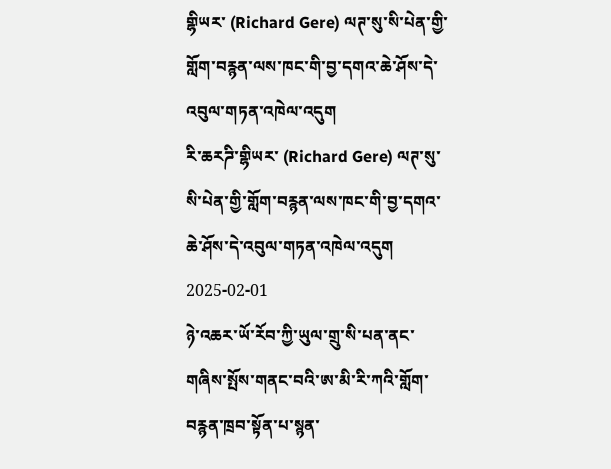གྷིཡར་ (Richard Gere) ལཊ་སུ་སི་པེན་གྱི་གློག་བརྙན་ལས་ཁང་གི་བྱ་དགའ་ཆེ་ཤོས་དེ་འབུལ་གཏན་འཁེལ་འདུག
རི་ཆརཌི་གྷིཡར་ (Richard Gere) ལཊ་སུ་སི་པེན་གྱི་གློག་བརྙན་ལས་ཁང་གི་བྱ་དགའ་ཆེ་ཤོས་དེ་འབུལ་གཏན་འཁེལ་འདུག 2025-02-01
ཉེ་འཆར་ཡོ་རོབ་ཀྱི་ཡུལ་གྲུ་སི་པན་ནང་གཞིས་སྤོས་གནང་བའི་ཨ་མི་རི་ཀའི་གློག་བརྙན་ཁྲབ་སྟོན་པ་སྙན་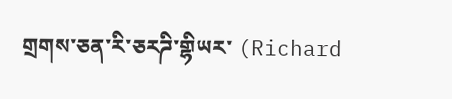གྲགས་ཅན་རི་ཅརཌི་གྷིཡར་ (Richard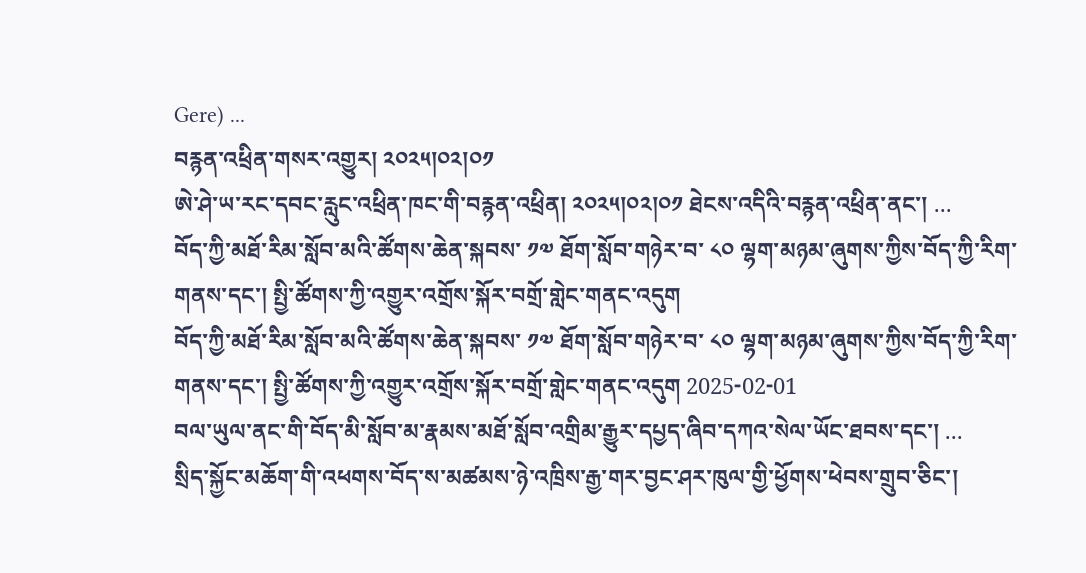Gere) ...
བརྙན་འཕྲིན་གསར་འགྱུར། ༢༠༢༥།༠༢།༠༡
ཨེ་ཤེ་ཡ་རང་དབང་རླུང་འཕྲིན་ཁང་གི་བརྙན་འཕྲིན། ༢༠༢༥།༠༢།༠༡ ཐེངས་འདིའི་བརྙན་འཕྲིན་ནང་། ...
བོད་ཀྱི་མཐོ་རིམ་སློབ་མའི་ཚོགས་ཆེན་སྐབས་ ༡༧ ཐོག་སློབ་གཉེར་བ་ ༨༠ ལྷག་མཉམ་ཞུགས་ཀྱིས་བོད་ཀྱི་རིག་གནས་དང་། སྤྱི་ཚོགས་ཀྱི་འགྱུར་འགྲོས་སྐོར་བགྲོ་གླེང་གནང་འདུག
བོད་ཀྱི་མཐོ་རིམ་སློབ་མའི་ཚོགས་ཆེན་སྐབས་ ༡༧ ཐོག་སློབ་གཉེར་བ་ ༨༠ ལྷག་མཉམ་ཞུགས་ཀྱིས་བོད་ཀྱི་རིག་གནས་དང་། སྤྱི་ཚོགས་ཀྱི་འགྱུར་འགྲོས་སྐོར་བགྲོ་གླེང་གནང་འདུག 2025-02-01
བལ་ཡུལ་ནང་གི་བོད་མི་སློབ་མ་རྣམས་མཐོ་སློབ་འགྲིམ་རྒྱུར་དཔྱད་ཞིབ་དཀའ་སེལ་ཡོང་ཐབས་དང་། ...
སྲིད་སྐྱོང་མཆོག་གི་འཕགས་བོད་ས་མཚམས་ཉེ་འཁྲིས་རྒྱ་གར་བྱང་ཤར་ཁུལ་གྱི་ཕྱོགས་ཕེབས་གྲུབ་ཅིང་།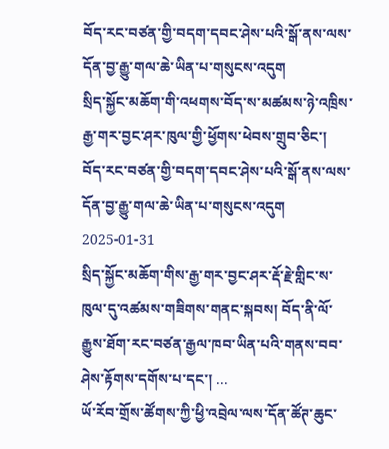བོད་རང་བཙན་གྱི་བདག་དབང་ཤེས་པའི་སྒོ་ནས་ལས་དོན་བྱ་རྒྱུ་གལ་ཆེ་ཡིན་པ་གསུངས་འདུག
སྲིད་སྐྱོང་མཆོག་གི་འཕགས་བོད་ས་མཚམས་ཉེ་འཁྲིས་རྒྱ་གར་བྱང་ཤར་ཁུལ་གྱི་ཕྱོགས་ཕེབས་གྲུབ་ཅིང་། བོད་རང་བཙན་གྱི་བདག་དབང་ཤེས་པའི་སྒོ་ནས་ལས་དོན་བྱ་རྒྱུ་གལ་ཆེ་ཡིན་པ་གསུངས་འདུག 2025-01-31
སྲིད་སྐྱོང་མཆོག་གིས་རྒྱ་གར་བྱང་ཤར་རྡོ་རྗེ་གླིང་ས་ཁུལ་དུ་འཚམས་གཟིགས་གནང་སྐབས། བོད་ནི་ལོ་རྒྱུས་ཐོག་རང་བཙན་རྒྱལ་ཁབ་ཡིན་པའི་གནས་བབ་ཤེས་རྟོགས་དགོས་པ་དང་། ...
ཡོ་རོབ་གྲོས་ཚོགས་ཀྱི་ཕྱི་འབྲེལ་ལས་དོན་ཚོཊ་ཆུང་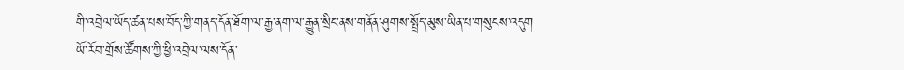གི་འབྲེལ་ཡོད་ཚན་པས་བོད་ཀྱི་གནད་དོན་ཐོག་ལ་རྒྱ་ནག་ལ་རྒྱུན་སྲིང་ནས་གནོན་ཤུགས་སྤྲོད་མུས་ཡིན་པ་གསུངས་འདུག
ཡོ་རོབ་གྲོས་ཚོགས་ཀྱི་ཕྱི་འབྲེལ་ལས་དོན་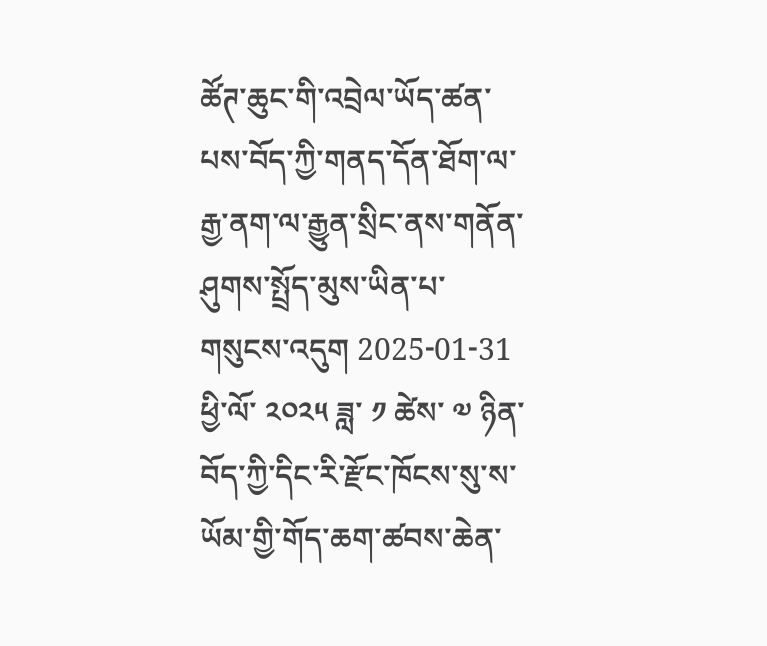ཚོཊ་ཆུང་གི་འབྲེལ་ཡོད་ཚན་པས་བོད་ཀྱི་གནད་དོན་ཐོག་ལ་རྒྱ་ནག་ལ་རྒྱུན་སྲིང་ནས་གནོན་ཤུགས་སྤྲོད་མུས་ཡིན་པ་གསུངས་འདུག 2025-01-31
ཕྱི་ལོ་ ༢༠༢༥ ཟླ་ ༡ ཚེས་ ༧ ཉིན་བོད་ཀྱི་དིང་རི་རྫོང་ཁོངས་སུ་ས་ཡོམ་གྱི་གོད་ཆག་ཚབས་ཆེན་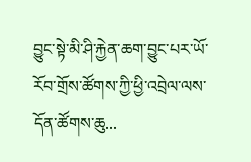བྱུང་སྟེ་མི་ཤི་རྐྱེན་ཆག་བྱུང་པར་ཡོ་རོབ་གྲོས་ཚོགས་ཀྱི་ཕྱི་འབྲེལ་ལས་དོན་ཚོགས་ཆུ...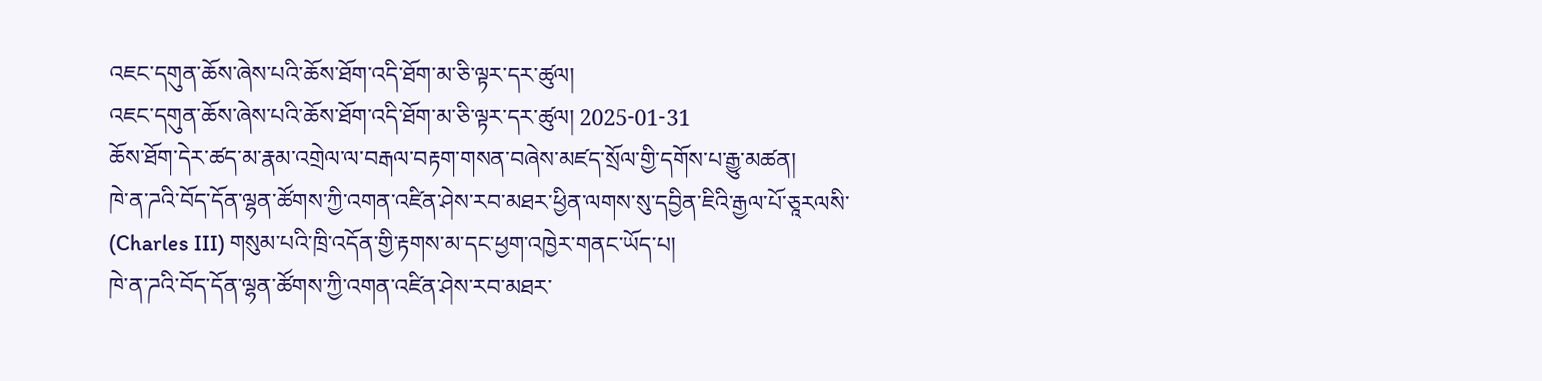འཇང་དགུན་ཆོས་ཞེས་པའི་ཆོས་ཐོག་འདི་ཐོག་མ་ཅི་ལྟར་དར་ཚུལ།
འཇང་དགུན་ཆོས་ཞེས་པའི་ཆོས་ཐོག་འདི་ཐོག་མ་ཅི་ལྟར་དར་ཚུལ། 2025-01-31
ཆོས་ཐོག་དེར་ཚད་མ་རྣམ་འགྲེལ་ལ་བརྒལ་བརྟག་གསན་བཞེས་མཛད་སྲོལ་གྱི་དགོས་པ་རྒྱུ་མཚན།
ཁེ་ན་ཌའི་བོད་དོན་ལྷན་ཚོགས་ཀྱི་འགན་འཛིན་ཤེས་རབ་མཐར་ཕྱིན་ལགས་སུ་དབྱིན་ཇིའི་རྒྱལ་པོ་ཅཱརལསི་  (Charles III) གསུམ་པའི་ཁྲི་འདོན་གྱི་རྟགས་མ་དང་ཕྱག་འཁྱེར་གནང་ཡོད་པ།
ཁེ་ན་ཌའི་བོད་དོན་ལྷན་ཚོགས་ཀྱི་འགན་འཛིན་ཤེས་རབ་མཐར་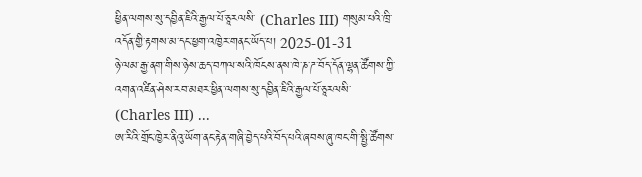ཕྱིན་ལགས་སུ་དབྱིན་ཇིའི་རྒྱལ་པོ་ཅཱརལསི་ (Charles III) གསུམ་པའི་ཁྲི་འདོན་གྱི་རྟགས་མ་དང་ཕྱག་འཁྱེར་གནང་ཡོད་པ། 2025-01-31
ཉེ་ལམ་རྒྱ་ནག་གིས་ཉེས་ཆད་བཀལ་སའི་ཁོངས་ནས་ཁེ་ཎ་ཌ་བོད་དོན་ལྷན་ཚོགས་ཀྱི་འགན་འཛིན་ཤེས་རབ་མཐར་ཕྱིན་ལགས་སུ་དབྱིན་ཇིའི་རྒྱལ་པོ་ཅཱརལསི་ (Charles III) ...
ཨ་རིའི་གྲོང་ཁྱེར་ནིའུ་ཡོག་ནང་རྟེན་གཞི་བྱེད་པའི་བོད་པའི་ཞབས་ཞུ་ཁང་གི་སྤྱི་ཚོགས་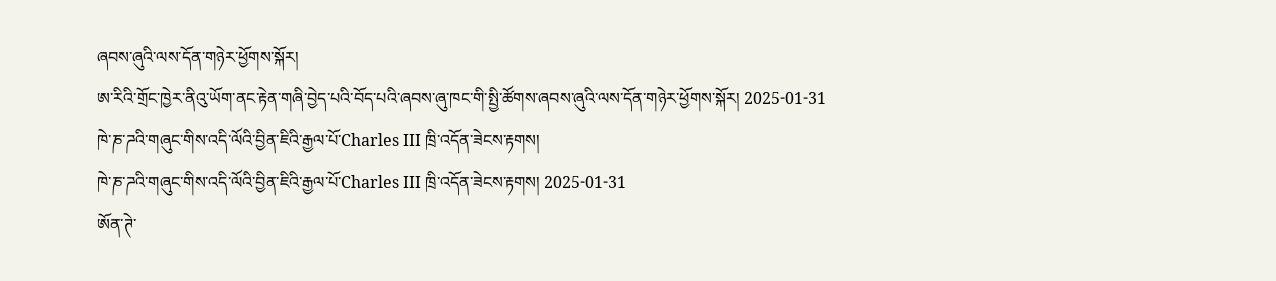ཞབས་ཞུའི་ལས་དོན་གཉེར་ཕྱོགས་སྐོར།
ཨ་རིའི་གྲོང་ཁྱེར་ནིའུ་ཡོག་ནང་རྟེན་གཞི་བྱེད་པའི་བོད་པའི་ཞབས་ཞུ་ཁང་གི་སྤྱི་ཚོགས་ཞབས་ཞུའི་ལས་དོན་གཉེར་ཕྱོགས་སྐོར། 2025-01-31
ཁེ་ཎ་ཌའི་གཞུང་གིས་འདི་ལོའི་བྱིན་ཇིའི་རྒྱལ་པོ་Charles III ཁྲི་འདོན་ཟེངས་རྟགས།
ཁེ་ཎ་ཌའི་གཞུང་གིས་འདི་ལོའི་བྱིན་ཇིའི་རྒྱལ་པོ་Charles III ཁྲི་འདོན་ཟེངས་རྟགས། 2025-01-31
ཨོན་ཊེ་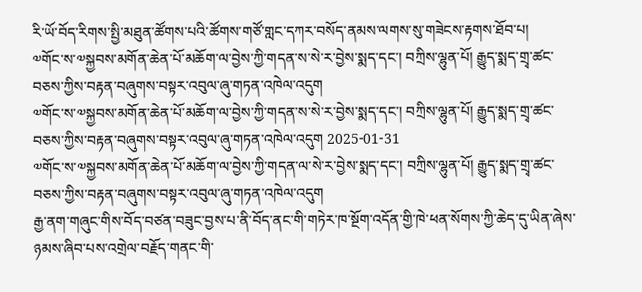རི་ཡོ་བོད་རིགས་སྤྱི་མཐུན་ཚོགས་པའི་ཚོགས་གཙོ་གླང་དཀར་བསོད་ནམས་ལགས་སུ་གཟེངས་རྟགས་ཐོབ་པ།
༧གོང་ས་༧སྐྱབས་མགོན་ཆེན་པོ་མཆོག་ལ་བྱེས་ཀྱི་གདན་ས་སེ་ར་བྱེས་སྨད་དང་། བཀྲིས་ལྷུན་པོ། རྒྱུད་སྨད་གྲྭ་ཚང་བཅས་ཀྱིས་བརྟན་བཞུགས་བསྟར་འབུལ་ཞུ་གཏན་འཁེལ་འདུག
༧གོང་ས་༧སྐྱབས་མགོན་ཆེན་པོ་མཆོག་ལ་བྱེས་ཀྱི་གདན་ས་སེ་ར་བྱེས་སྨད་དང་། བཀྲིས་ལྷུན་པོ། རྒྱུད་སྨད་གྲྭ་ཚང་བཅས་ཀྱིས་བརྟན་བཞུགས་བསྟར་འབུལ་ཞུ་གཏན་འཁེལ་འདུག 2025-01-31
༧གོང་ས་༧སྐྱབས་མགོན་ཆེན་པོ་མཆོག་ལ་བྱེས་ཀྱི་གདན་ལ་སེ་ར་བྱེས་སྨད་དང་། བཀྲིས་ལྷུན་པོ། རྒྱུད་སྨད་གྲྭ་ཚང་བཅས་ཀྱིས་བརྟན་བཞུགས་བསྟར་འབུལ་ཞུ་གཏན་འཁེལ་འདུག
རྒྱ་ནག་གཞུང་གིས་བོད་བཙན་བཟུང་བྱས་པ་ནི་བོད་ནང་གི་གཏེར་ཁ་སྔོག་འདོན་གྱི་ཁེ་ཕན་སོགས་ཀྱི་ཆེད་དུ་ཡིན་ཞེས་ཉམས་ཞིབ་པས་འགྲེལ་བརྗོད་གནང་གི་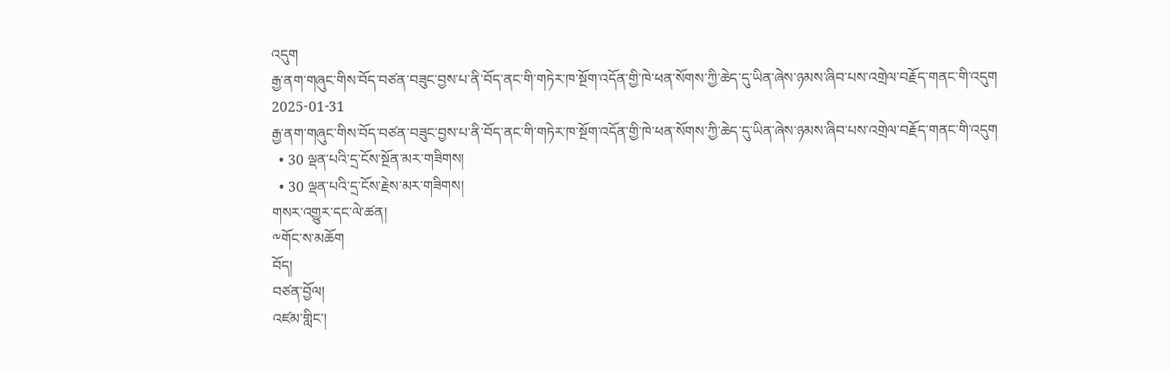འདུག
རྒྱ་ནག་གཞུང་གིས་བོད་བཙན་བཟུང་བྱས་པ་ནི་བོད་ནང་གི་གཏེར་ཁ་སྔོག་འདོན་གྱི་ཁེ་ཕན་སོགས་ཀྱི་ཆེད་དུ་ཡིན་ཞེས་ཉམས་ཞིབ་པས་འགྲེལ་བརྗོད་གནང་གི་འདུག 2025-01-31
རྒྱ་ནག་གཞུང་གིས་བོད་བཙན་བཟུང་བྱས་པ་ནི་བོད་ནང་གི་གཏེར་ཁ་སྔོག་འདོན་གྱི་ཁེ་ཕན་སོགས་ཀྱི་ཆེད་དུ་ཡིན་ཞེས་ཉམས་ཞིབ་པས་འགྲེལ་བརྗོད་གནང་གི་འདུག
  • 30 ལྡན་པའི་དྲ་ངོས་སྔོན་མར་གཟིགས།
  • 30 ལྡན་པའི་དྲ་ངོས་རྗེས་མར་གཟིགས།
གསར་འགྱུར་དང་ལེ་ཚན།
༸གོང་ས་མཆོག
བོད།
བཙན་བྱོལ།
འཛམ་གླིང་།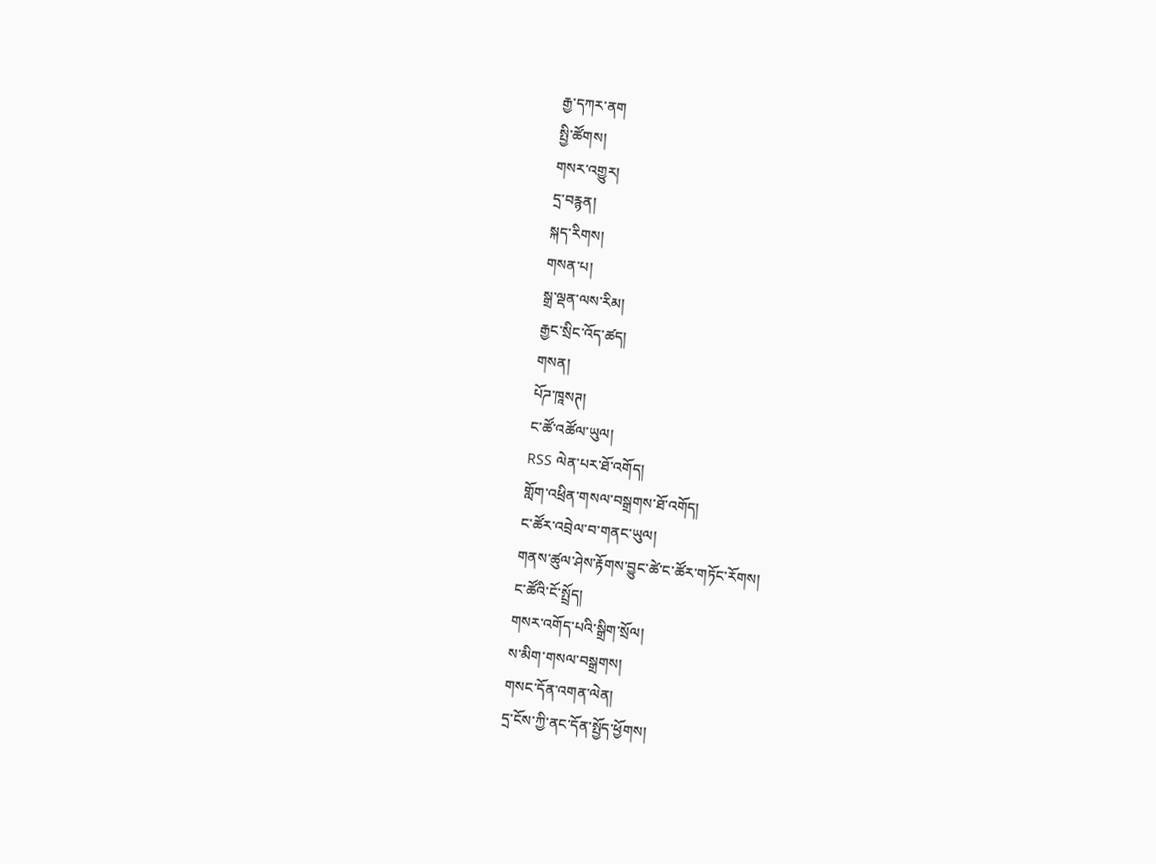རྒྱ་དཀར་ནག
སྤྱི་ཚོགས།
གསར་འགྱུར།
དྲ་བརྙན།
སྐད་རིགས།
གསན་པ།
སྒྲ་ལྡན་ལས་རིམ།
རྒྱང་སྲིང་འོད་ཚད།
གསན།
པོཌ་ཁཱསཊ།
ང་ཚོ་འཚོལ་ཡུལ།
RSS ལེན་པར་ཐོ་འགོད།
གློག་འཕྲིན་གསལ་བསྒྲགས་ཐོ་འགོད།
ང་ཚོར་འབྲེལ་བ་གནང་ཡུལ།
གནས་ཚུལ་ཤེས་རྟོགས་བྱུང་ཚེ་ང་ཚོར་གཏོང་རོགས།
ང་ཚོའི་ངོ་སྤྲོད།
གསར་འགོད་པའི་སྒྲིག་སྲོལ།
ས་མིག་གསལ་བསྒྲགས།
གསང་དོན་འགན་ལེན།
དྲ་ངོས་ཀྱི་ནང་དོན་སྤྱོད་ཕྱོགས།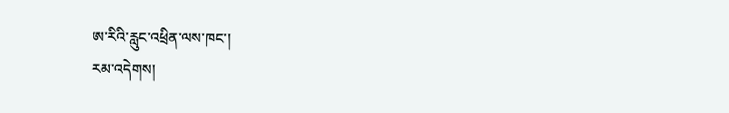ཨ་རིའི་རླུང་འཕྲིན་ལས་ཁང་།
རམ་འདེགས།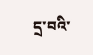དྲ་བའི་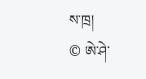ས་ཁྲ།
© ཨེ་ཤེ་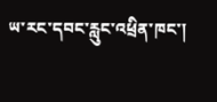ཡ་རང་དབང་རླུང་འཕྲིན་ཁང་།